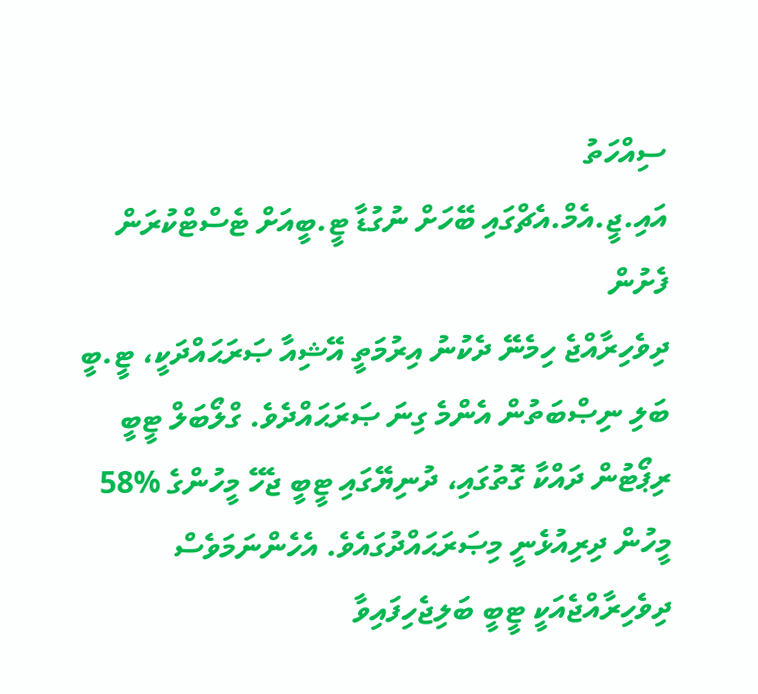ސިއްހަތު
އައި.ޖީ.އެމް.އެޗްގައި ބޭހަށް ނުގުޑާ ޓީ.ބީއަށް ޓެސްޓްކުރަން ފެށުން
ދިވެހިރާއްޖެ ހިމެނޭ ދެކުނު އިރުމަތީ އޭޝިއާ ޞަރަޙައްދަކީ، ޓީ.ބީ ބަލި ނިޞްބަތުން އެންމެ ގިނަ ޞަރަޙައްދެވެ. ގްލޯބަލް ޓީބީ ރިޕޯޓުން ދައްކާ ގޮތުގައި، ދުނިޔޭގައި ޓީބީ ޖެހޭ މީހުންގެ %58 މީހުން ދިރިއުޅެނީ މިޞަރަޙައްދުގައެވެ. އެހެންނަމަވެސް ދިވެހިރާއްޖެއަކީ ޓީބީ ބަލިޖެހިފައިވާ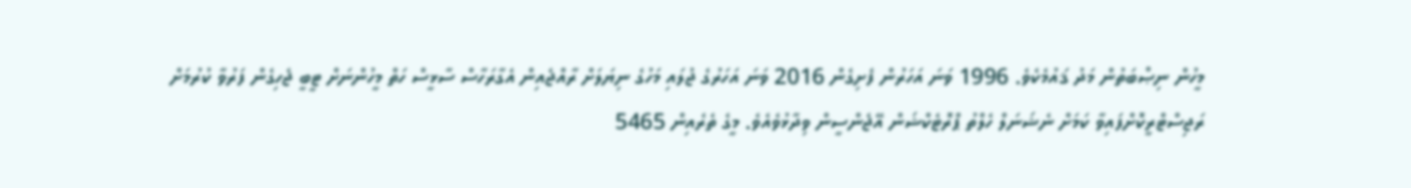މީހުން ނިޞްބަތުން މަދު ޤައުމެކެވެ. 1996 ވަނަ އަހަރުން ފެށިގެން 2016 ވަނަ އަހަރުގެ ޖުލައި މަހުގެ ނިޔަލަށް ރާއްޖެއިން އެގާރަހާސް ސާޅީސް ހަތް މީހުންނަށް ޓީބީ ޖެހިގެން ފަރުވާ ކުރުމަށް ރަޖިސްޓްރީކޮށްފައިވާ ކަމަށް ނެޝަނަލް ހެލްތު ޕްރޮޓެކްޝަން އޭޖެންސީން ވިދާޅުވެއެވެ. މީގެ ތެރެއިން 5465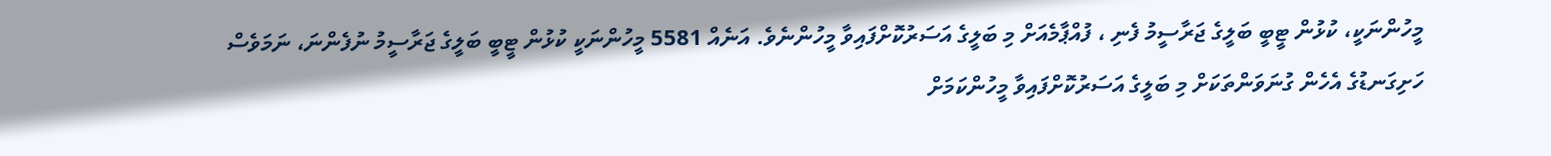މީހުންނަކީ، ކުޅުން ޓީބީ ބަލީގެ ޖަރާސީމު ފެނި ، ފުއްޕާމެއަށް މި ބަލީގެ އަސަރުކޮށްފައިވާ މީހުންނެވެ. އަނެއް 5581 މީހުންނަކީ ކުޅުން ޓީބީ ބަލީގެ ޖަރާސީމު ނުފެންނަ، ނަމަވެސް ހަށިގަނޑުގެ އެހެން ގުނަވަންތަކަށް މި ބަލީގެ އަސަރުކޮށްފައިވާ މީހުންކަމަށް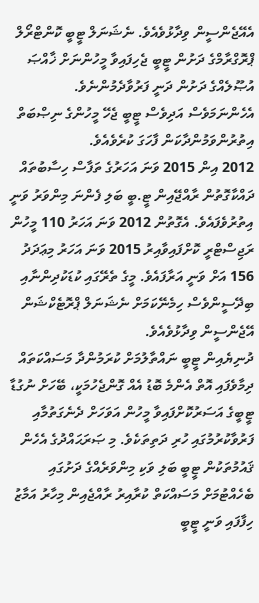އެއޭޖެންސީން ވިދާޅުވެއެވެ. ނެޝަނަލް ޓީބީ ކޮންޓްރޯލް ޕްރޮގްރާމްގެ ދަށުން ޓީބީ ޖެހިފައިވާ މީހުންނަށް ޚާއްޞަ އުޞޫލެއްގެ ދަށުން ދަނީ ފަރުވާދެމުންނެވެ. އެހެންނަމަވެސް އަދިވެސް ޓީބީ ޖެހޭ މީހުންގެ ނިޞްބަތް އިތުރުންވަމުންދާކަން ފާހަގަ ކުރެވެއެވެ.
2012 އިން 2015 ވަނަ އަހަރުގެ ތަފާސް ހިސާބުތައް ދައްކާގޮތުން ރާއްޖޭއިން ޓީ.ބީ ބަލި ފެންނަ މިންވަރު ވަނީ އިތުރުވެފައެވެ. އެގޮތުން 2012 ވަނަ އަހަރު 110 މީހުން ރަޖިސްޓްރީ ކޮށްފައިވާއިރު 2015 ވަނަ އަހަރު މިޢަދަދު 156 އަށް ވަނީ އަރާފައެވެ. މީގެ ތެރޭގައި ކުޑަކުދިންނާއި ބިދޭސީންވެސް ހިމެނޭކަމަށް ނެޝަނަލް ޕްރޮޓެކްޝަން އޭޖެންސީން ވިދާޅުވެއެވެ.
ދުނިޔެއިން ޓީބީ ނައްތާލުމަށް ކުރަމުންދާ މަސައްކަތައް ދިމާވެފައި އޮތް އެންމެ ބޮޑު އެއް ގޮންޖެހުމަކީ، ބޭހަށް ނުގުޑާ ޓީބީގެ އަސަރުކޮށްފައިވާ މީހުން އަވަހަށް ދެނެގަތުމާއި ފަރުވާކުރުމުގައި ހުރި ދަތިތަކެވެ. މި ޞަރަޙައްދުގެ އެހެން ޤައުމުތަކުން ޓީބީ ބަލި ވަކި މިންވަރެއްގެ ދަށުގައި ބެހެއްޓުމަށް މަސައްކަތް ކުރާއިރު ރާއްޖެއިން މިހާރު އަމާޒު ހިފާފައި ވަނީ ޓީބީ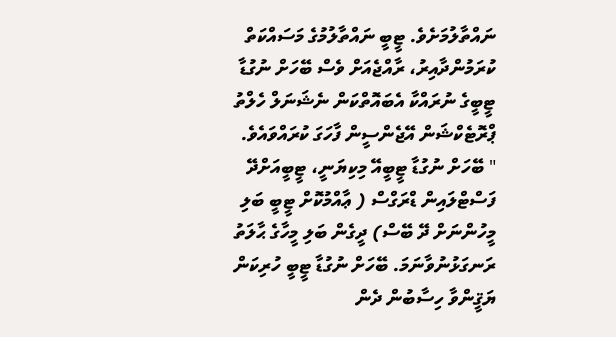ނައްތާލުމަށެވެ. ޓީބީ ނައްތާލުމުގެ މަސައްކަތް ކުރަމުންދާއިރު، ރާއްޖެއަށް ވެސް ބޭހަށް ނުގުޑާ ޓީބީގެ ނުރައްކާ އެބައޮތްކަން ނެޝަނަލް ހެލްތު ޕްރޮޓެކްޝަން އޭޖެންސީން ފާހަގަ ކުރައްވައެވެ.
" ބޭހަށް ނުގުޑާ ޓީބީއޭ މިކިޔަނީ، ޓީބީއަށްދޭ ފަސްޓްލައިން ޑްރަގްސް ( ޢާއްމުކޮށް ޓީބީ ބަލި މީހުންނަށް ދޭ ބޭސް) ދީގެން ބަލި މީހާގެ ޙާލަތު ރަނގަޅުނުވާނަމަ. ބޭހަށް ނުގުޑާ ޓީބީ ހުރިކަން ޔަޤީންވާ ހިސާބުން ދެން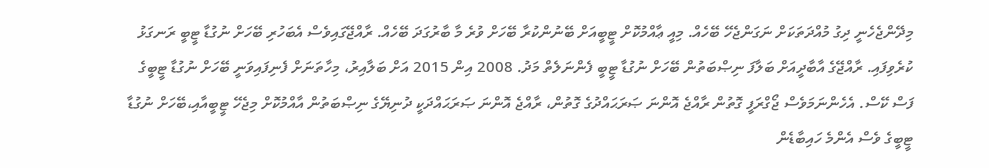މިދޭންޖެހެނީ ދިގު މުއްދަތަކަށް ނަގަންޖެހޭ ބޭހެއް. މިއީ ޢާއްމުކޮށް ޓީބީއަށް ބޭނުންކުރާ ބޭހަށް ވުރެ މާ ބާރުގަދަ ބޭހެއް. ރާއްޖޭގައިވެސް އެބަހުރި ބޭހަށް ނުގުޑާ ޓީބީ ރަނގަޅު ކުރެވިފައި. ރާއްޖޭގެ އާބާދީއަށް ބަލާފަ ނިޞްބަތުން ބޭހަށް ނުގުޑާ ޓީބީ ފެންނަލެތް މަދު. 2008 އިން 2015 އަށް ބަލާއިރު، މިހާތަނަށް ފެނިފައިވަނީ ބޭހަށް ނުގުޑާ ޓީބީގެ ފަސް ކޭސް. އެހެންނަމަވެސް ޖޯގްރަފީ ގޮތުން ރާއްޖެ އޮންނަ ޞަރަޙައްދުގެ ގޮތުން، ރާއްޖެ އޮންނަ ޞަރަޙައްދަކީ ދުނިޔޭގެ ނިޞްބަތުން އާއްމުކޮށް މިޖެހޭ ޓީބީއާއި،ބޭހަށް ނުގުޑާ ޓީބީގެ ވެސް އެންމެ ހައިބާޑެން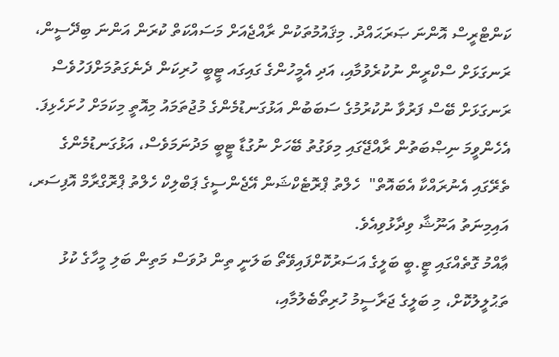ކަންޓްރީސް އޮންނަ ޞަރަޙައްދު. މިޤައުމުތަކުން ރާއްޖެއަށް މަސައްކަތް ކުރަން އަންނަ ބިދޭސީން، ރަނގަޅަށް ސްކްރީން ނުކުރެވުމާއި، އަދި އެމީހުންގެ ގައިގައ ޓީބީ ހުރިކަން ދެނެގަތުމަށްފަހުވެސް ރަނގަޅަށް ބޭސް ފަރުވާ ނުކުރުމުގެ ސަބަބުން އަޅުގަނޑުމެންގެ މުޖުތަމައު މިއޮތީ މިކަމަށް ހުށަހެޅިފަ. އެހެންވީމަ ނިޞްބަތުން ރާއްޖޭގައި މިވަގުތު ބޭހަށް ނުގުޑާ ޓީބީ މަދުނަމަވެސް، އަޅުގަނޑުމެންގެ ތެރޭގައި އެނުރައްކާ އެބައޮތް"  ހެލްތު ޕްރޮޓެކްޝަން އޭޖެންސީގެ ޕަބްލިކް ހެލްތު ޕްރޮގްރާމް އޮފިސަރ، އައިމިނަތު އަނޫޝާ ވިދާޅުވިއެވެ.
ޢާއްމު ގޮތެއްގައި ޓީ.ބީ ބަލީގެ އަސަރުކޮށްފައިވޭތޯ ބަލަނީ ތިން ދުވަސް މަތިން ބަލި މީހާގެ ކުޅު ތަޙުލީލުކޮށް، މި ބަލީގެ ޖަރާސީމު ހުރިތޯބެލުމާއި،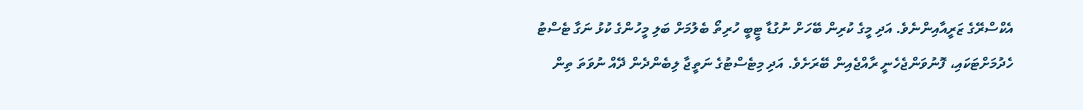އެކްސްރޭގެ ޒަރީއާއިންނެވެ. އަދި މީގެ ކުރިން ބޭހަށް ނުގުޑާ ޓީބީ ހުރިތޯ ބެލުމަށް ބަލި މީހުންގެ ކުޅު ނަގާ ޓެސްޓު ހެދުމަށްޓަކައި، ފޮނުވަންޖެހެނީ ރާއްޖެއިން ބޭރަށެވެ. އަދި މިޓެސްޓުގެ ނަތީޖާ ލިބެންދެން ދޭއް ނުވަތަ ތިން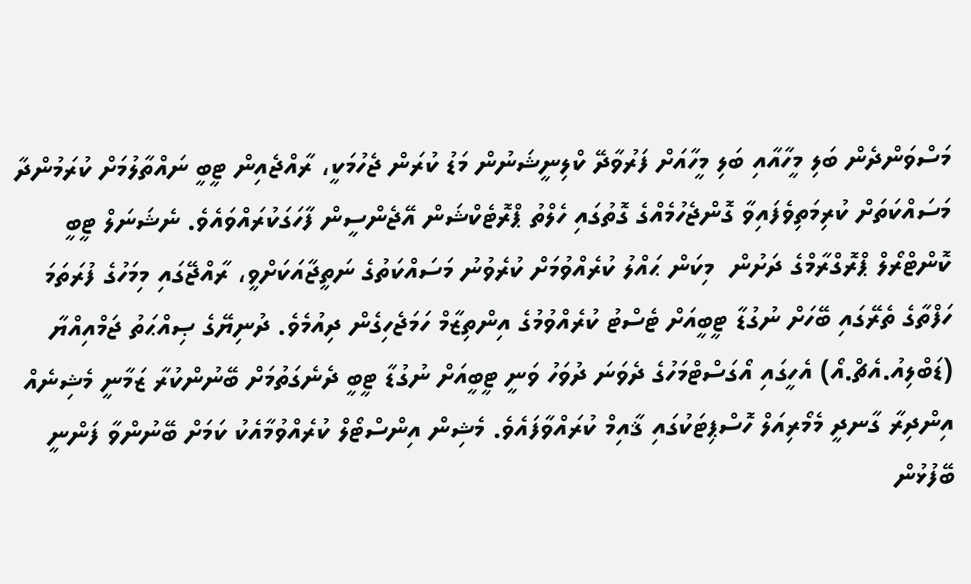މަސްވަންދެން ބަލި މީހާއާއި ބަލި މީހާއަށް ފަރުވާދޭ ކްލިނީޝަނުން މަޑު ކުރަން ޖެހުމަކީ، ރާއްޖެއިން ޓީބީ ނައްތާލުމަށް ކުރަމުންދާ މަސައްކަތަށް ކުރިމަތިވެފައިވާ ގޮންޖެހުމެއްގެ ގޮތުގައި ހެލްތު ޕްރޮޓެކްޝަން އޭޖެންސީން ފާހަގަކުރައްވައެވެ. ނެޝަނަލް ޓީބީ ކޮންޓްރޯލް ޕްރޮގްރާމްގެ ދަށުން  މިކަން ޙައްލު ކުރެއްވުމަށް ކުރެވުނު މަސައްކަތުގެ ނަތީޖާއަކަށްވީ، ރާއްޖޭގައި މިމަހުގެ ފުރަތަމަ ހަފްތާގެ ތެރޭގައި ބޭހަށް ނުގުޑާ ޓީބީއަށް ޓެސްޓު ކުރެއްވުމުގެ އިންތިޒާމް ހަމަޖެހިގެން ދިއުމެވެ. ދުނިޔޭގެ ޞިއްޙަތު ޖަމްއިއްޔާ (ޑަބްލިއު.އެޗް.އޯ) އެހީގައި އޯގަސްޓްމަހުގެ ދެވަނަ ދުވަހު ވަނީ ޓީބީއަށް ނުގުޑާ ޓީބީ ދެނެގަތުމަށް ބޭނުންކުރާ ޒަމާނީ މެޝިނެއް އިންދިރާ ގާނދީ މެމޯރިއަލް ހޮސްޕިޓަކުގައި ޤާއިމް ކުރައްވާފައެވެ. މެޝިން އިންސްޓޯލް ކުރެއްވުމާއެކު ކަމަށް ބޭނުންވާ ފަންނީ ބޭފުޅުން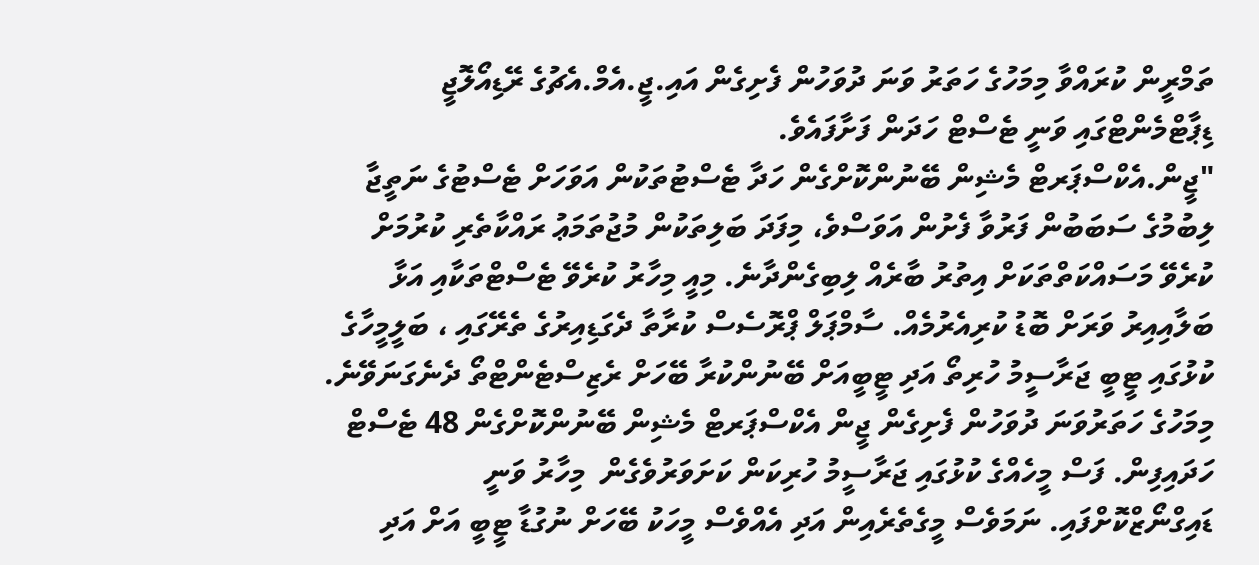ތަމްރީން ކުރައްވާ މިމަހުގެ ހަތަރު ވަނަ ދުވަހުން ފެށިގެން އައި.ޖީ.އެމް.އެޗުގެ ރޭޑިއޯލޮޖީ ޑިޕާޓްމެންޓްގައި ވަނީ ޓެސްޓް ހަދަން ފަށާފައެވެ.
"ޖީން.އެކްސްޕަރޓް މެޝިން ބޭނުންކޮށްގެން ހަދާ ޓެސްޓުތަކުން އަވަހަށް ޓެސްޓުގެ ނަތީޖާ ލިބުމުގެ ސަބަބުން ފަރުވާ ފެށުން އަވަސްވެ، މިފަދަ ބަލިތަކުން މުޖުތަމަޢު ރައްކާތެރި ކުރުމަށް ކުރެވޭ މަސައްކަތްތަކަށް އިތުރު ބާރެއް ލިބިގެންދާނެ. މިއީ މިހާރު ކުރެވޭ ޓެސްޓްތަކާއި އަޅާ ބަލާއިއިރު ވަރަށް ބޮޑު ކުރިއެރުމެއް. ސާމްޕަލް ޕްރޮސެސް ކުރާތާ ދެގަޑިއިރުގެ ތެރޭގައި ، ބަލީމީހާގެ ކުޅުގައި ޓީބީ ޖަރާސީމު ހުރިތޯ އަދި ޓީބީއަށް ބޭނުންކުރާ ބޭހަށް ރެޒިސްޓެންޓްތޯ ދެނެގަނަވޭނެ. މިމަހުގެ ހަތަރުވަނަ ދުވަހުން ފެށިގެން ޖީން އެކްސްޕަރޓް މެޝިން ބޭނުންކޮށްގެން 48 ޓެސްޓް ހަދައިފިން. ފަސް މީހެއްގެ ކުޅުގައި ޖަރާސީމު ހުރިކަން ކަށަވަރުވެގެން  މިހާރު ވަނީ ޑައިގްނޯޒްކޮށްފައި. ނަމަވެސް މީގެތެރެއިން އަދި އެއްވެސް މީހަކު ބޭހަށް ނުގުޑާ ޓީބީ އަށް އަދި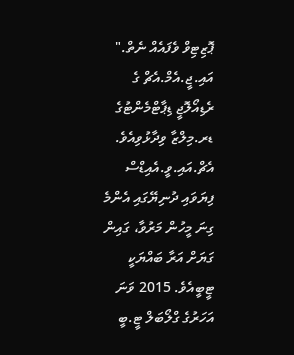ޕޮޒިޓިވް ވެފައެއް ނެތް." އައި.ޖީ.އެމް.އެޗް ގެ ރެޑިއޯލޮޖީ ޑިޕާޓްމެންޓުގެ ޑރ.މިލްޒާ ވިދާޅުވިއެވެ.
އެޗް.އައި.ވީ.އެއިޑްސް ފިޔަވައި ދުނިޔޭގައި އެންމެ ގިނަ މީހުން މަރުވާ، ގައިން ގަޔަށް އަރާ ބައްޔަކީ ޓީބީއެވެ. 2015 ވަނަ އަހަރުގެ ގްލޯބަލް ޓީ.ބީ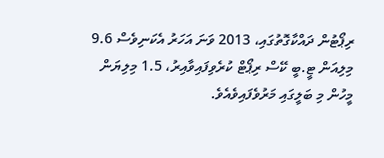ރިޕޯޓުން ދައްކާގޮތުގައި، 2013 ވަނަ އަހަރު އެކަނިވެސް 9.6 މިލިއަން ޓީ.ބީ ކޭސް ރިޕޯޓް ކުރެވިފައިވާއިރު، 1.5 މިލިޔަން މީހުން މި ބަލީގައި މަރުވެފައިވެއެވެ.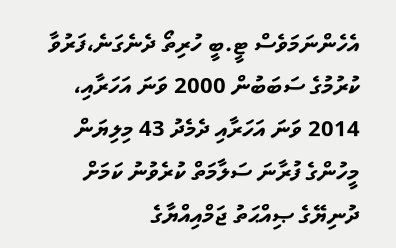އެހެންނަމަވެސް ޓީ.ބީ ހުރިތޯ ދެނެގަނެ،ފަރުވާ ކުރުމުގެ ސަބަބުން 2000 ވަނަ އަހަރާއި، 2014 ވަނަ އަހަރާއި ދެމެދު 43 މިލިޔަން މީހުންގެ ފުރާނަ ސަލާމަތް ކުރެވުނު ކަމަށް ދުނިޔޭގެ ޞިއްޙަތު ޖަމްއިއްޔާގެ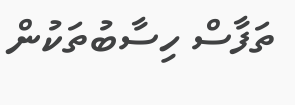ތަފާސް ހިސާބުތަކުން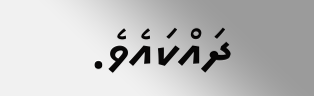ދައްކައެވެ.